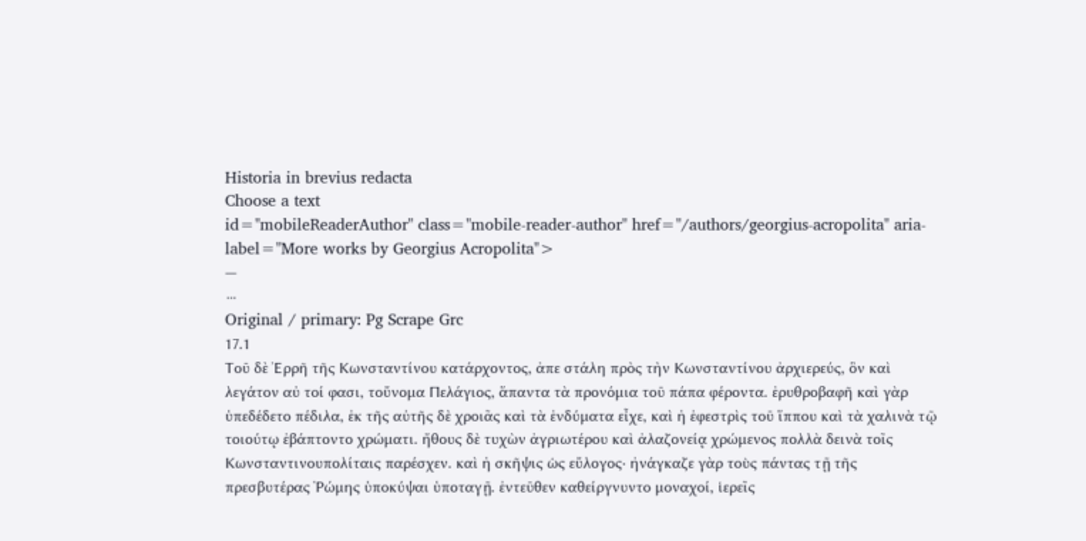Historia in brevius redacta
Choose a text
id="mobileReaderAuthor" class="mobile-reader-author" href="/authors/georgius-acropolita" aria-label="More works by Georgius Acropolita">
—
⋯
Original / primary: Pg Scrape Grc
17.1
Τοῦ δὲ Ἐρρῆ τῆς Κωνσταντίνου κατάρχοντος, ἀπε στάλη πρὸς τὴν Κωνσταντίνου ἀρχιερεύς, ὃν καὶ λεγάτον αὐ τοί φασι, τοὔνομα Πελάγιος, ἅπαντα τὰ προνόμια τοῦ πάπα φέροντα. ἐρυθροβαφῆ καὶ γὰρ ὑπεδέδετο πέδιλα, ἐκ τῆς αὐτῆς δὲ χροιᾶς καὶ τὰ ἐνδύματα εἶχε, καὶ ἡ ἐφεστρὶς τοῦ ἵππου καὶ τὰ χαλινὰ τῷ τοιούτῳ ἐβάπτοντο χρώματι. ἤθους δὲ τυχὼν ἀγριωτέρου καὶ ἀλαζονείᾳ χρώμενος πολλὰ δεινὰ τοῖς Κωνσταντινουπολίταις παρέσχεν. καὶ ἡ σκῆψις ὡς εὔλογος· ἠνάγκαζε γὰρ τοὺς πάντας τῇ τῆς πρεσβυτέρας Ῥώμης ὑποκύψαι ὑποταγῇ. ἐντεῦθεν καθείργνυντο μοναχοί, ἱερεῖς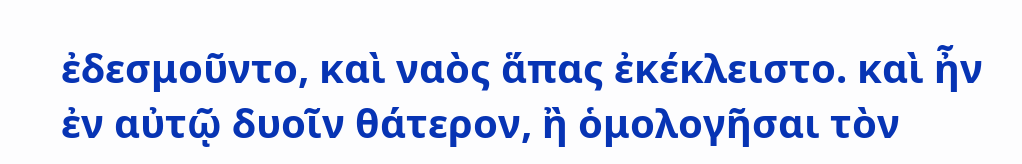ἐδεσμοῦντο, καὶ ναὸς ἅπας ἐκέκλειστο. καὶ ἦν ἐν αὐτῷ δυοῖν θάτερον, ἢ ὁμολογῆσαι τὸν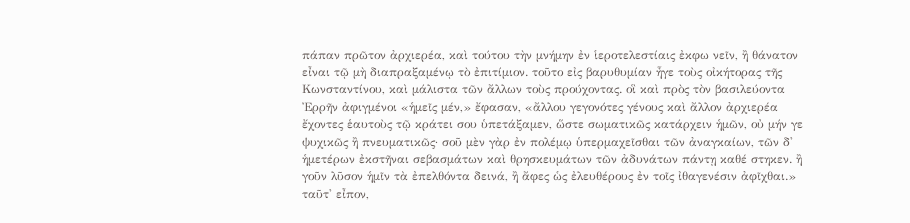πάπαν πρῶτον ἀρχιερέα, καὶ τούτου τὴν μνήμην ἐν ἱεροτελεστίαις ἐκφω νεῖν, ἢ θάνατον εἶναι τῷ μὴ διαπραξαμένῳ τὸ ἐπιτίμιον. τοῦτο εἰς βαρυθυμίαν ἦγε τοὺς οἰκήτορας τῆς Κωνσταντίνου, καὶ μάλιστα τῶν ἄλλων τοὺς προύχοντας. οἳ καὶ πρὸς τὸν βασιλεύοντα Ἐρρῆν ἀφιγμένοι «ἡμεῖς μέν,» ἔφασαν, «ἄλλου γεγονότες γένους καὶ ἄλλον ἀρχιερέα ἔχοντες ἑαυτοὺς τῷ κράτει σου ὑπετάξαμεν, ὥστε σωματικῶς κατάρχειν ἡμῶν, οὐ μήν γε ψυχικῶς ἢ πνευματικῶς· σοῦ μὲν γὰρ ἐν πολέμῳ ὑπερμαχεῖσθαι τῶν ἀναγκαίων, τῶν δ' ἡμετέρων ἐκστῆναι σεβασμάτων καὶ θρησκευμάτων τῶν ἀδυνάτων πάντῃ καθέ στηκεν. ἢ γοῦν λῦσον ἡμῖν τὰ ἐπελθόντα δεινά, ἢ ἄφες ὡς ἐλευθέρους ἐν τοῖς ἰθαγενέσιν ἀφῖχθαι.» ταῦτ' εἶπον,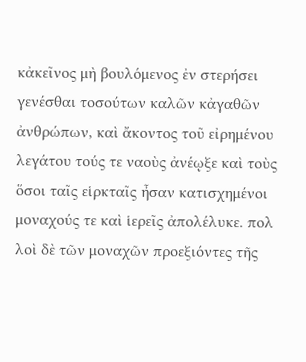κἀκεῖνος μὴ βουλόμενος ἐν στερήσει γενέσθαι τοσούτων καλῶν κἀγαθῶν ἀνθρώπων, καὶ ἄκοντος τοῦ εἰρημένου λεγάτου τούς τε ναοὺς ἀνέῳξε καὶ τοὺς ὅσοι ταῖς εἱρκταῖς ἦσαν κατισχημένοι μοναχούς τε καὶ ἱερεῖς ἀπολέλυκε. πολ λοὶ δὲ τῶν μοναχῶν προεξιόντες τῆς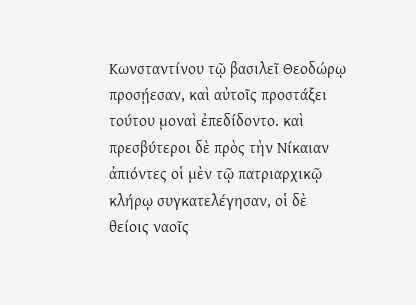Κωνσταντίνου τῷ βασιλεῖ Θεοδώρῳ προσῄεσαν, καὶ αὐτοῖς προστάξει τούτου μοναὶ ἐπεδίδοντο. καὶ πρεσβύτεροι δὲ πρὸς τὴν Νίκαιαν ἀπιόντες οἱ μὲν τῷ πατριαρχικῷ κλήρῳ συγκατελέγησαν, οἱ δὲ θείοις ναοῖς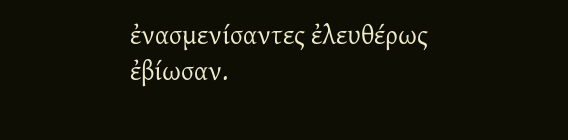ἐνασμενίσαντες ἐλευθέρως ἐβίωσαν.